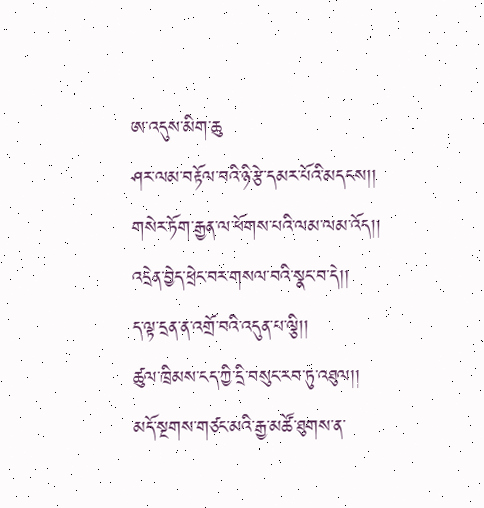ཨ་འདུས་མིག་ཆུ
ཤར་ལམ་བརྟོལ་བའི་ཉི་རྩེ་དམར་པོའི་མདངས།།
གསེར་ཏོག་རྒྱན་ལ་ཕོགས་པའི་ལམ་ལམ་འོད།།
འདྲེན་བྱེད་ཕྲེང་བར་གསལ་བའི་སྣང་བ་དེ།།
ད་ལྟ་དྲན་ན་འགྲོ་བའི་འདུན་པ་ལྕི།།
ཚུལ་ཁྲིམས་ངད་ཀྱི་དྲི་བསུང་རབ་ཏུ་འཐུལ།།
མདོ་སྔགས་གཙང་མའི་རྒྱ་མཚོ་ཐུགས་ན་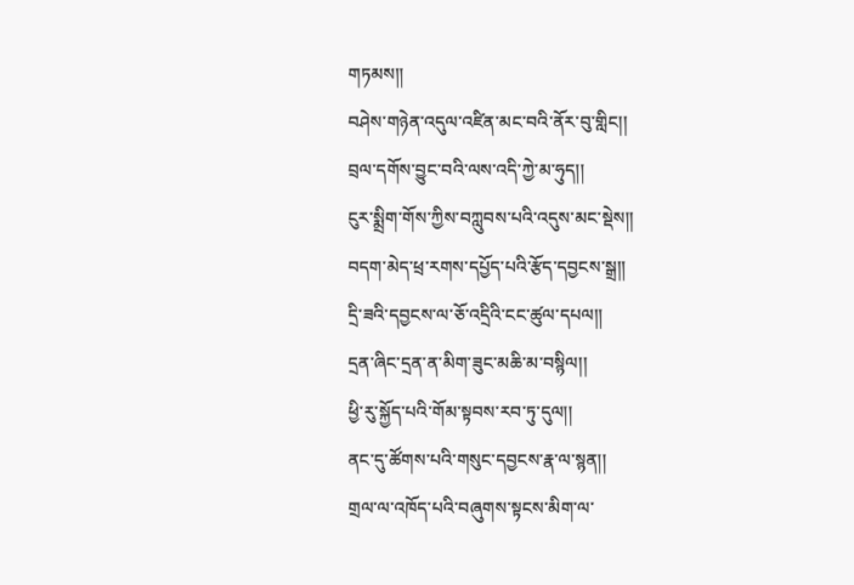གཏམས།།
བཤེས་གཉེན་འདུལ་འཛིན་མང་བའི་ནོར་བུ་གླིང།།
བྲལ་དགོས་བྱུང་བའི་ལས་འདི་ཀྱེ་མ་ཧུད།།
ངུར་སྨྲིག་གོས་ཀྱིས་བཀླུབས་པའི་འདུས་མང་སྡེས།།
བདག་མེད་ཕྲ་རགས་དཔྱོད་པའི་རྩོད་དབྱངས་སྒྲ།།
དྲི་ཟའི་དབྱངས་ལ་ཅོ་འདྲིའི་ངང་ཚུལ་དཔལ།།
དྲན་ཞིང་དྲན་ན་མིག་ཟུང་མཆི་མ་བསྙིལ།།
ཕྱི་རུ་སྐྱོད་པའི་གོམ་སྟབས་རབ་ཏུ་དུལ།།
ནང་དུ་ཚོགས་པའི་གསུང་དབྱངས་རྣ་ལ་སྙན།།
གྲལ་ལ་འཁོད་པའི་བཞུགས་སྟངས་མིག་ལ་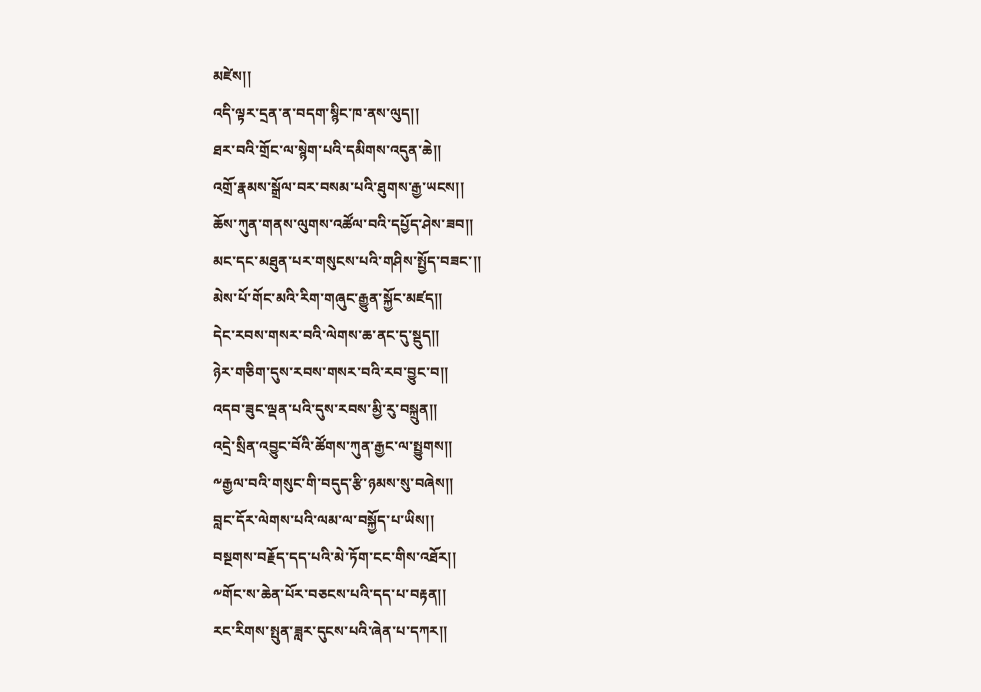མཛེས།།
འདི་ལྟར་དྲན་ན་བདག་སྙིང་ཁ་ནས་ལུད།།
ཐར་བའི་གྲོང་ལ་སྙེག་པའི་དམིགས་འདུན་ཆེ།།
འགྲོ་རྣམས་སྒྲོལ་བར་བསམ་པའི་ཐུགས་རྒྱ་ཡངས།།
ཆོས་ཀུན་གནས་ལུགས་འཚོལ་བའི་དཔྱོད་ཤེས་ཟབ།།
མང་དང་མཐུན་པར་གསུངས་པའི་གཤིས་སྤྱོད་བཟང་།།
མེས་པོ་གོང་མའི་རིག་གཞུང་རྒྱུན་སྐྱོང་མཛད།།
དེང་རབས་གསར་བའི་ལེགས་ཆ་ནང་དུ་སྡུད།།
ཉེར་གཅིག་དུས་རབས་གསར་བའི་རབ་བྱུང་བ།།
འདབ་ཟུང་ལྡན་པའི་དུས་རབས་མྱི་རུ་བསྐྲུན།།
འདྲེ་སྲིན་འབྱུང་བོའི་ཚོགས་ཀུན་རྒྱང་ལ་སྤྱུགས།།
༸རྒྱལ་བའི་གསུང་གི་བདུད་རྩི་ཉམས་སུ་བཞེས།།
བླང་དོར་ལེགས་པའི་ལམ་ལ་བསྐྱོད་པ་ཡིས།།
བསྔགས་བརྗོད་དད་པའི་མེ་ཏོག་ངང་གིས་འཐོར།།
༸གོང་ས་ཆེན་པོར་བཅངས་པའི་དད་པ་བརྟན།།
རང་རིགས་སྤུན་ཟླར་དུངས་པའི་ཞེན་པ་དཀར།།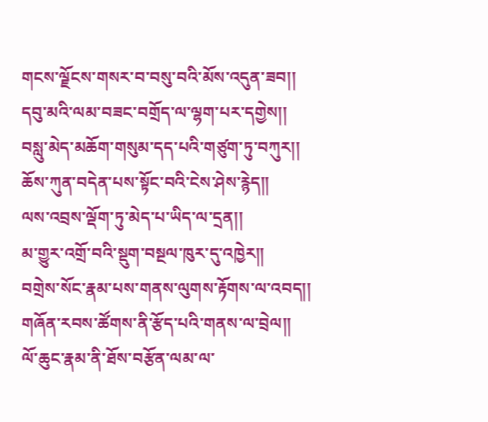གངས་ལྗོངས་གསར་བ་བསུ་བའི་མོས་འདུན་ཟབ།།
དབུ་མའི་ལམ་བཟང་བགྲོད་ལ་ལྷག་པར་དགྱེས།།
བསླུ་མེད་མཆོག་གསུམ་དད་པའི་གཙུག་ཏུ་བཀུར།།
ཆོས་ཀུན་བདེན་པས་སྟོང་བའི་ངེས་ཤེས་རྙེད།།
ལས་འབྲས་ལྡོག་ཏུ་མེད་པ་ཡིད་ལ་དྲན།།
མ་གྱུར་འགྲོ་བའི་སྡུག་བསྔལ་ཁུར་དུ་འཁྱེར།།
བགྲེས་སོང་རྣམ་པས་གནས་ལུགས་རྟོགས་ལ་འབད།།
གཞོན་རབས་ཚོགས་ནི་རྩོད་པའི་གནས་ལ་བྲེལ།།
ལོ་ཆུང་རྣམ་ནི་ཐོས་བརྩོན་ལམ་ལ་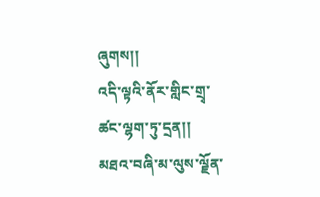ཞུགས།།
འདི་ལྟའི་ནོར་གླིང་གྲྭ་ཚང་ལྷག་ཏུ་དྲན།།
མཐའ་བཞི་མ་ལུས་ལྗོན་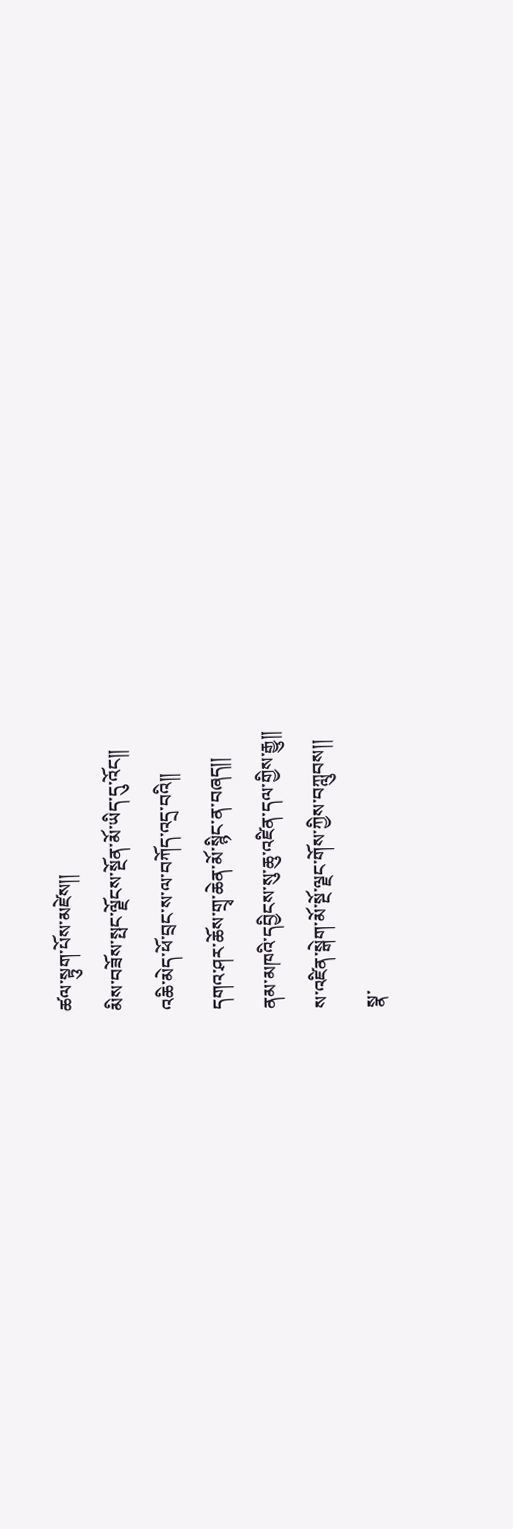ཚལ་སྟུག་པོས་མཛེས།།
མིས་བཟོས་སྤང་ལྗོངས་སྔོན་མོ་ཡིད་དུ་འོང།།
འཆི་མེད་ཕོ་བྲང་ས་ལ་བཀོད་འདྲ་བའི།།
དགའ་ཤར་ཆོས་གྲྭ་ཆེན་མོ་སྙིང་ན་བཞད།།
ནམ་མཁའི་དབྱིངས་སུ་ཆུ་འཛིན་དལ་གྱིས་རྒྱུ།།
ས་འཛིན་སྒེག་མོ་སྔོ་ལྗང་གོས་ཀྱིས་བཀླུབས།།
སྣ་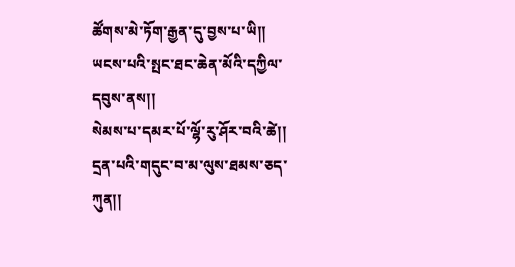ཚོགས་མེ་ཏོག་རྒྱན་དུ་བྱས་པ་ཡི།།
ཡངས་པའི་སྤང་ཐང་ཆེན་མོའི་དཀྱིལ་དབུས་ནས།།
སེམས་པ་དམར་པོ་ལྷོ་རུ་ཤོར་བའི་ཚེ།།
དྲན་པའི་གདུང་བ་མ་ལུས་ཐམས་ཅད་ཀུན།།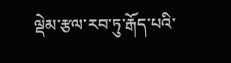ལྡེམ་རྩལ་རབ་ཏུ་རྒོད་པའི་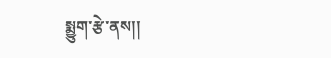སྨྱུག་རྩེ་ནས།།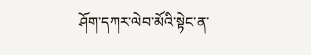ཤོག་དཀར་ལེབ་མོའི་སྟེང་ན་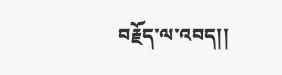བརྗོད་ལ་འབད།།